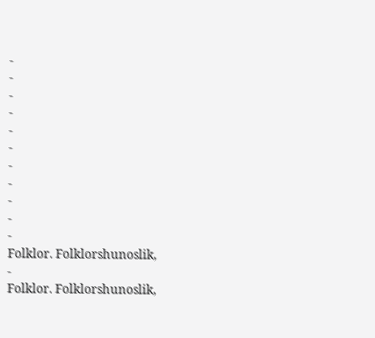-
-
-
-
-
-
-
-
-
-
-
Folklor. Folklorshunoslik,
-
Folklor. Folklorshunoslik,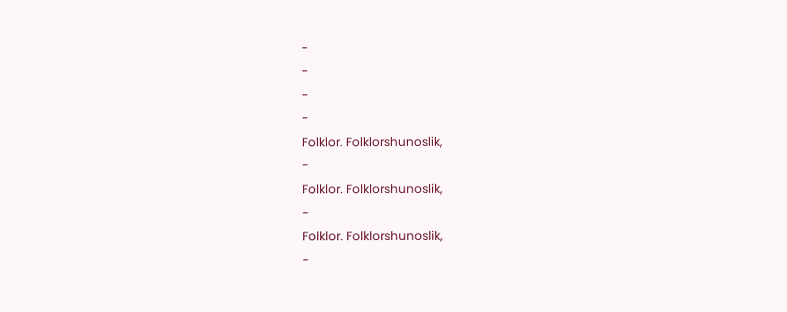-
-
-
-
Folklor. Folklorshunoslik,
-
Folklor. Folklorshunoslik,
-
Folklor. Folklorshunoslik,
-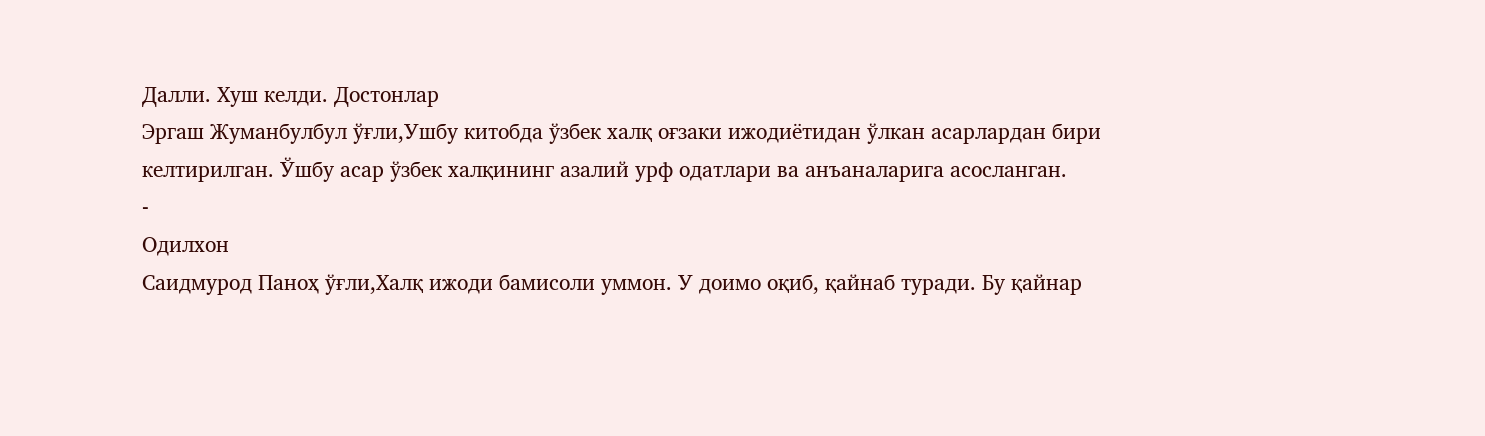Далли. Хуш келди. Достонлар
Эргаш Жуманбулбул ўғли,Ушбу китобда ўзбек халқ оғзаки ижодиётидан ўлкан асарлардан бири келтирилган. Ўшбу асар ўзбек халқининг азалий урф одатлари ва анъаналарига асосланган.
-
Одилхон
Саидмурод Паноҳ ўғли,Халқ ижоди бамисоли уммон. У доимо оқиб, қайнаб туради. Бу қайнар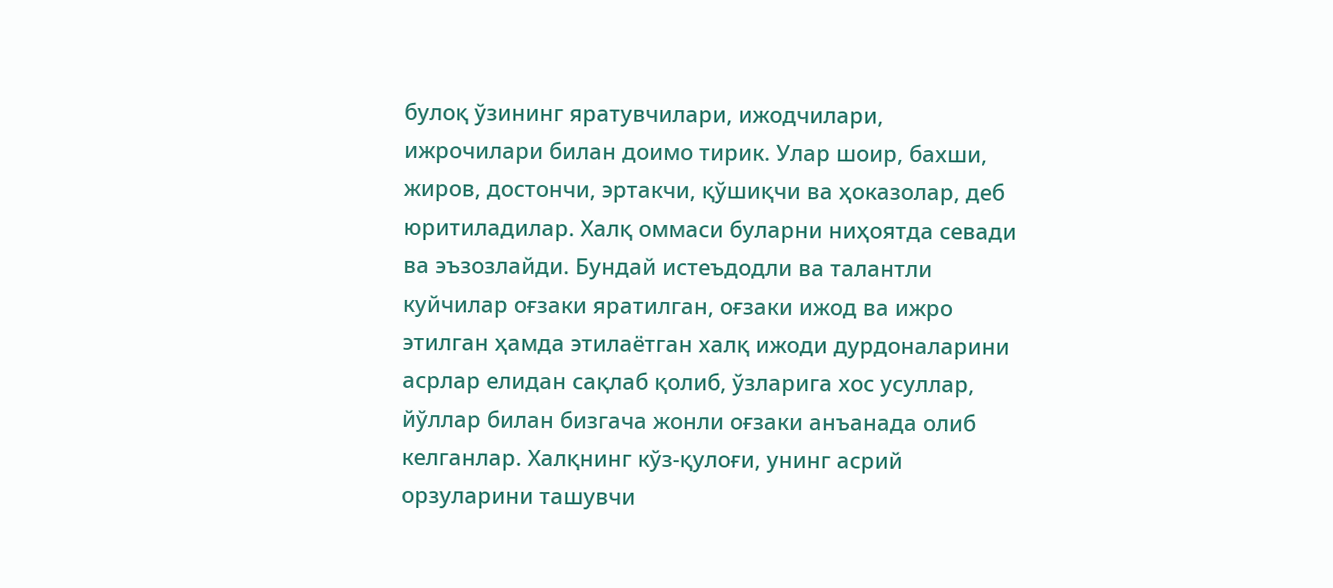булоқ ўзининг яратувчилари, ижодчилари, ижрочилари билан доимо тирик. Улар шоир, бахши, жиров, достончи, эртакчи, қўшиқчи ва ҳоказолар, деб юритиладилар. Халқ оммаси буларни ниҳоятда севади ва эъзозлайди. Бундай истеъдодли ва талантли куйчилар оғзаки яратилган, оғзаки ижод ва ижро этилган ҳамда этилаётган халқ ижоди дурдоналарини асрлар елидан сақлаб қолиб, ўзларига хос усуллар, йўллар билан бизгача жонли оғзаки анъанада олиб келганлар. Халқнинг кўз-қулоғи, унинг асрий орзуларини ташувчи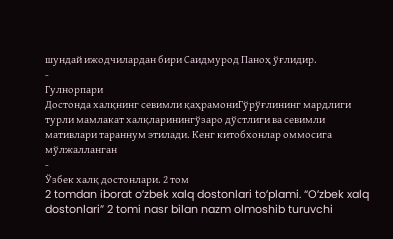шундай ижодчилардан бири Саидмурод Паноҳ ўғлидир.
-
Гулнорпари
Достонда халқнинг севимли қаҳрамониГўрўғлининг мардлиги турли мамлакат халқларинингўзаро дўстлиги ва севимли мативлари тараннум этилади. Кенг китобхонлар оммосига мўлжалланган
-
Ўзбек халқ достонлари. 2 том
2 tomdan iborat oʻzbek xalq dostonlari toʻplami. “Oʻzbek xalq dostonlari” 2 tomi nasr bilan nazm olmoshib turuvchi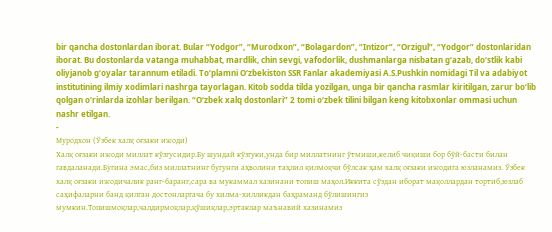bir qancha dostonlardan iborat. Bular “Yodgor”, “Murodxon”, “Bolagardon”, “Intizor”, “Orzigul”, “Yodgor” dostonlaridan iborat. Bu dostonlarda vatanga muhabbat, mardlik, chin sevgi, vafodorlik, dushmanlarga nisbatan gʻazab, doʻstlik kabi oliyjanob gʻoyalar tarannum etiladi. Toʻplamni Oʻzbekiston SSR Fanlar akademiyasi A.S.Pushkin nomidagi Til va adabiyot institutining ilmiy xodimlari nashrga tayorlagan. Kitob sodda tilda yozilgan, unga bir qancha rasmlar kiritilgan, zarur boʻlib qolgan oʻrinlarda izohlar berilgan. “Oʻzbek xalq dostonlari” 2 tomi oʻzbek tilini bilgan keng kitobxonlar ommasi uchun nashr etilgan.
-
Муродхон (Ўзбек халқ оғзаки ижоди)
Халқ оғзаки ижоди миллат кўзгусидир.Бу шундай кўзгуки,унда бир миллатнинг ўтмиши,келиб чиқиши бор бўй-басти билан гавдаланади.Бугина эмас,биз миллатнинг бугунги аҳволини таҳлил қилмоқчи бўлсак ҳам халқ оғзаки ижодига юзланамиз. Ўзбек халқ оғзаки ижодичалик ранг-баранг,сара ва мукаммал хазинани топиш маҳол.Иккита сўздан иборат мақоллардан тортиб,юзлаб саҳифаларни банд қилган достонларгача бу хилма-хилликдан баҳраманд бўлишингиз мумкин.Топишмоқлар,чалдирмоқлар,қўшиқлар,эртаклар маънавий хазинамиз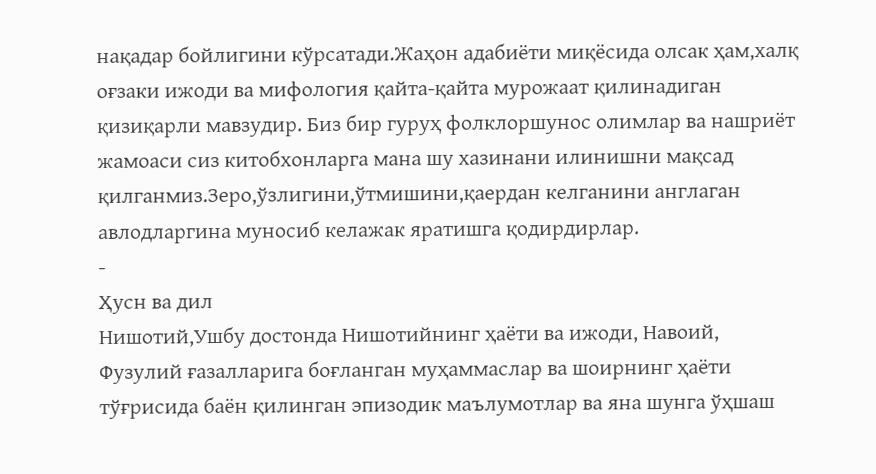нақадар бойлигини кўрсатади.Жаҳон адабиёти миқёсида олсак ҳам,халқ оғзаки ижоди ва мифология қайта-қайта мурожаат қилинадиган қизиқарли мавзудир. Биз бир гуруҳ фолклоршунос олимлар ва нашриёт жамоаси сиз китобхонларга мана шу хазинани илинишни мақсад қилганмиз.Зеро,ўзлигини,ўтмишини,қаердан келганини англаган авлодларгина муносиб келажак яратишга қодирдирлар.
-
Ҳусн ва дил
Нишотий,Ушбу достонда Нишотийнинг ҳаёти ва ижоди, Навоий, Фузулий ғазалларига боғланган муҳаммаслар ва шоирнинг ҳаёти тўғрисида баён қилинган эпизодик маълумотлар ва яна шунга ўҳшаш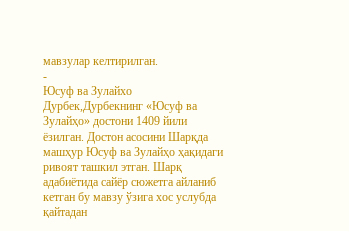мавзулар келтирилган.
-
Юсуф ва Зулайхо
Дурбек,Дурбекнинг «Юсуф ва Зулайҳо» достони 1409 йили ёзилган. Достон асосини Шарқда машҳур Юсуф ва Зулайҳо ҳақидаги ривоят ташкил этган. Шарқ адабиётида сайёр сюжетга айланиб кетган бу мавзу ўзига хос услубда қайтадан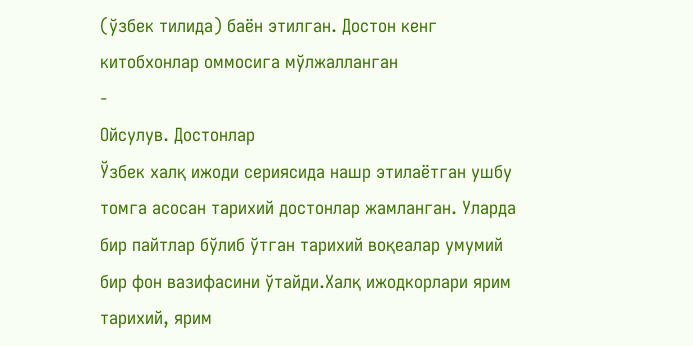(ўзбек тилида) баён этилган. Достон кенг китобхонлар оммосига мўлжалланган
-
Ойсулув. Достонлар
Ўзбек халқ ижоди сериясида нашр этилаётган ушбу томга асосан тарихий достонлар жамланган. Уларда бир пайтлар бўлиб ўтган тарихий воқеалар умумий бир фон вазифасини ўтайди.Халқ ижодкорлари ярим тарихий, ярим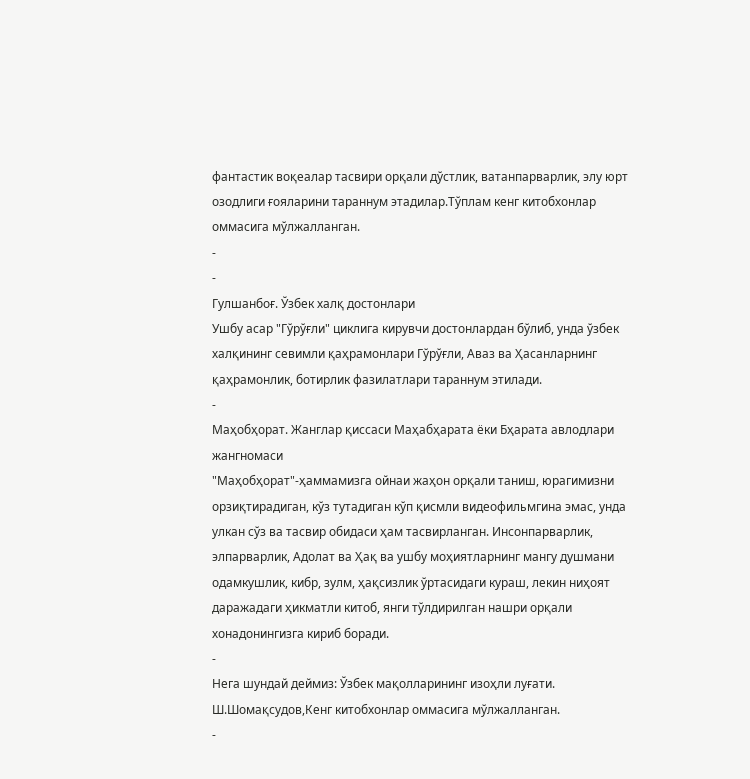фантастик воқеалар тасвири орқали дўстлик, ватанпарварлик, элу юрт озодлиги ғояларини тараннум этадилар.Тўплам кенг китобхонлар оммасига мўлжалланган.
-
-
Гулшанбоғ. Ўзбек халқ достонлари
Ушбу асар "Гўрўғли" циклига кирувчи достонлардан бўлиб, унда ўзбек халқининг севимли қаҳрамонлари Гўрўғли, Аваз ва Ҳасанларнинг қаҳрамонлик, ботирлик фазилатлари тараннум этилади.
-
Маҳобҳорат. Жанглар қиссаси Маҳабҳарата ёки Бҳарата авлодлари жангномаси
"Маҳобҳорат"-ҳаммамизга ойнаи жаҳон орқали таниш, юрагимизни орзиқтирадиган, кўз тутадиган кўп қисмли видеофильмгина эмас, унда улкан сўз ва тасвир обидаси ҳам тасвирланган. Инсонпарварлик, элпарварлик, Адолат ва Ҳақ ва ушбу моҳиятларнинг мангу душмани одамкушлик, кибр, зулм, ҳақсизлик ўртасидаги кураш, лекин ниҳоят даражадаги ҳикматли китоб, янги тўлдирилган нашри орқали хонадонингизга кириб боради.
-
Нега шундай деймиз: Ўзбек мақолларининг изоҳли луғати.
Ш.Шомақсудов,Кенг китобхонлар оммасига мўлжалланган.
-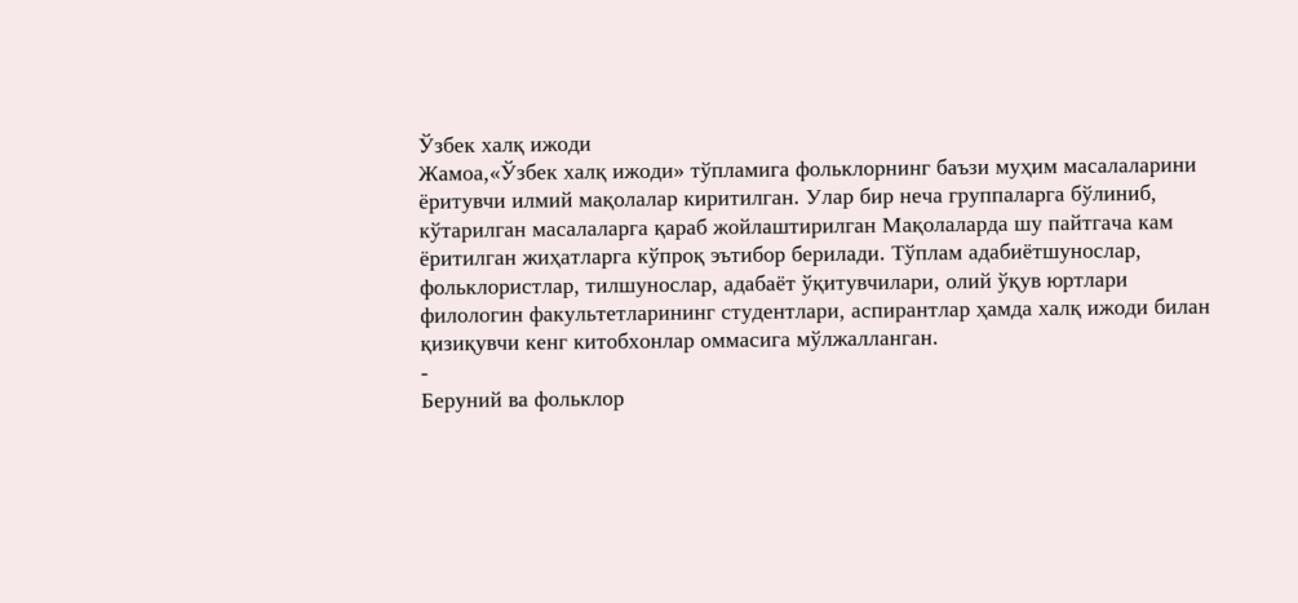Ўзбек халқ ижоди
Жамоа,«Ўзбек халқ ижоди» тўпламига фольклорнинг баъзи муҳим масалаларини ёритувчи илмий мақолалар киритилган. Улар бир неча группаларга бўлиниб, кўтарилган масалаларга қараб жойлаштирилган Мақолаларда шу пайтгача кам ёритилган жиҳатларга кўпроқ эътибор берилади. Тўплам адабиётшунослар, фольклористлар, тилшунослар, адабаёт ўқитувчилари, олий ўқув юртлари филологин факультетларининг студентлари, аспирантлар ҳамда халқ ижоди билан қизиқувчи кенг китобхонлар оммасига мўлжалланган.
-
Беруний ва фольклор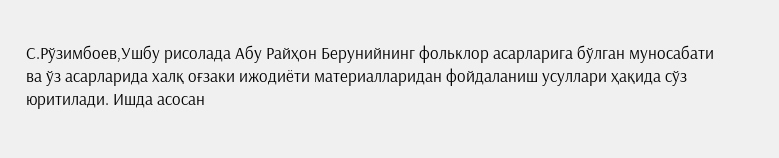С.Рўзимбоев,Ушбу рисолада Абу Райҳон Берунийнинг фольклор асарларига бўлган муносабати ва ўз асарларида халқ оғзаки ижодиёти материалларидан фойдаланиш усуллари ҳақида сўз юритилади. Ишда асосан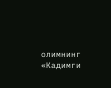олимнинг «Кадимги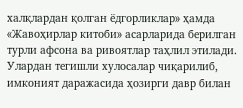халқлардан қолган ёдгорликлар» ҳамда «Жавоҳирлар китоби» асарларида берилган турли афсона ва ривоятлар таҳлил этилади. Улардан тегишли хулосалар чиқарилиб, имконият даражасида ҳозирги давр билан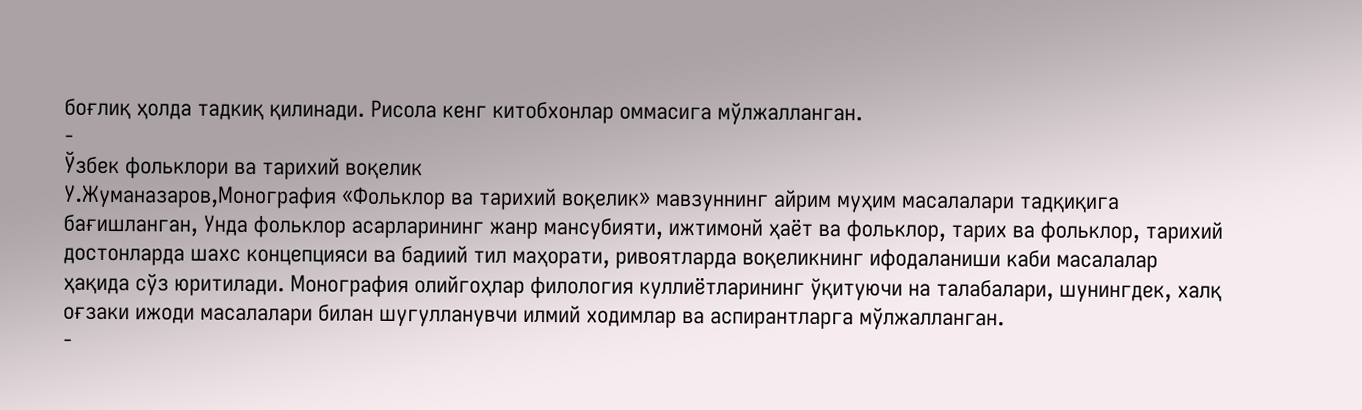боғлиқ ҳолда тадкиқ қилинади. Рисола кенг китобхонлар оммасига мўлжалланган.
-
Ўзбек фольклори ва тарихий воқелик
У.Жуманазаров,Монография «Фольклор ва тарихий воқелик» мавзуннинг айрим муҳим масалалари тадқиқига бағишланган, Унда фольклор асарларининг жанр мансубияти, ижтимонй ҳаёт ва фольклор, тарих ва фольклор, тарихий достонларда шахс концепцияси ва бадиий тил маҳорати, ривоятларда воқеликнинг ифодаланиши каби масалалар ҳақида сўз юритилади. Монография олийгоҳлар филология куллиётларининг ўқитуючи на талабалари, шунингдек, халқ оғзаки ижоди масалалари билан шугулланувчи илмий ходимлар ва аспирантларга мўлжалланган.
-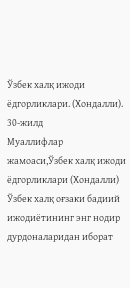Ўзбек халқ ижоди ёдгорликлари. (Хондалли). 30-жилд
Муаллифлар жамоаси,Ўзбек халқ ижоди ёдгорликлари (Хондалли) Ўзбек халқ оғзаки бадиий ижодиётининг энг нодир дурдоналаридан иборат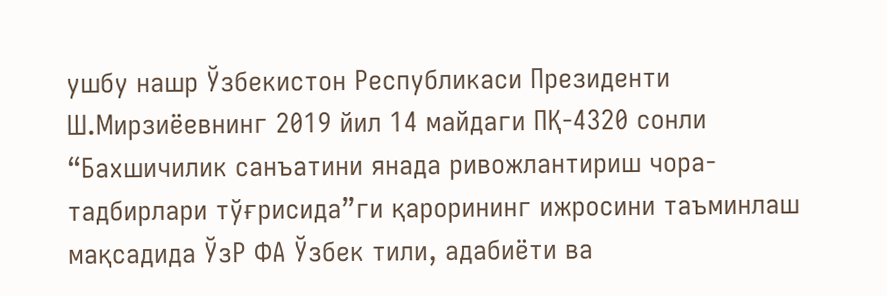ушбу нашр Ўзбекистон Республикаси Президенти Ш.Мирзиёевнинг 2019 йил 14 майдаги ПҚ-4320 сонли “Бахшичилик санъатини янада ривожлантириш чора-тадбирлари тўғрисида”ги қарорининг ижросини таъминлаш мақсадида ЎзР ФА Ўзбек тили, адабиёти ва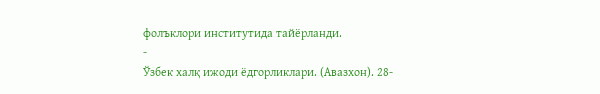фолъклори институтида тайёрланди.
-
Ўзбек халқ ижоди ёдгорликлари. (Авазхон). 28-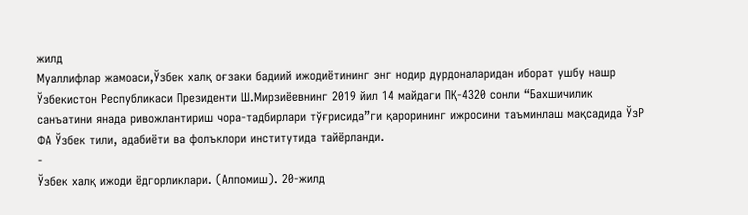жилд
Муаллифлар жамоаси,Ўзбек халқ оғзаки бадиий ижодиётининг энг нодир дурдоналаридан иборат ушбу нашр Ўзбекистон Республикаси Президенти Ш.Мирзиёевнинг 2019 йил 14 майдаги ПҚ-4320 сонли “Бахшичилик санъатини янада ривожлантириш чора-тадбирлари тўғрисида”ги қарорининг ижросини таъминлаш мақсадида ЎзР ФА Ўзбек тили, адабиёти ва фолъклори институтида тайёрланди.
-
Ўзбек халқ ижоди ёдгорликлари. (Алпомиш). 20-жилд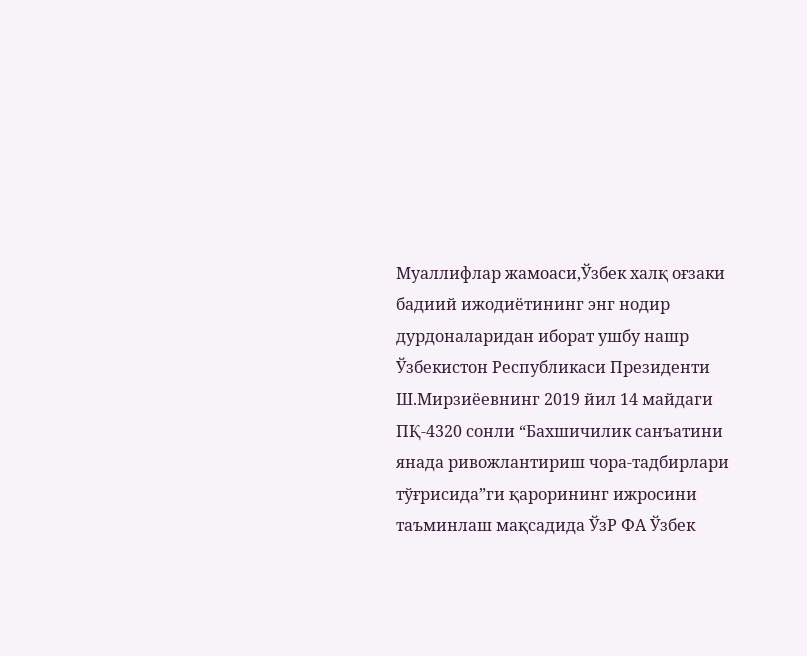Муаллифлар жамоаси,Ўзбек халқ оғзаки бадиий ижодиётининг энг нодир дурдоналаридан иборат ушбу нашр Ўзбекистон Республикаси Президенти Ш.Мирзиёевнинг 2019 йил 14 майдаги ПҚ-4320 сонли “Бахшичилик санъатини янада ривожлантириш чора-тадбирлари тўғрисида”ги қарорининг ижросини таъминлаш мақсадида ЎзР ФА Ўзбек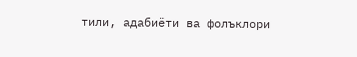тили, адабиёти ва фолъклори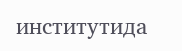институтида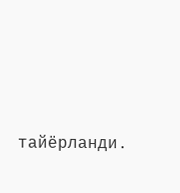тайёрланди.